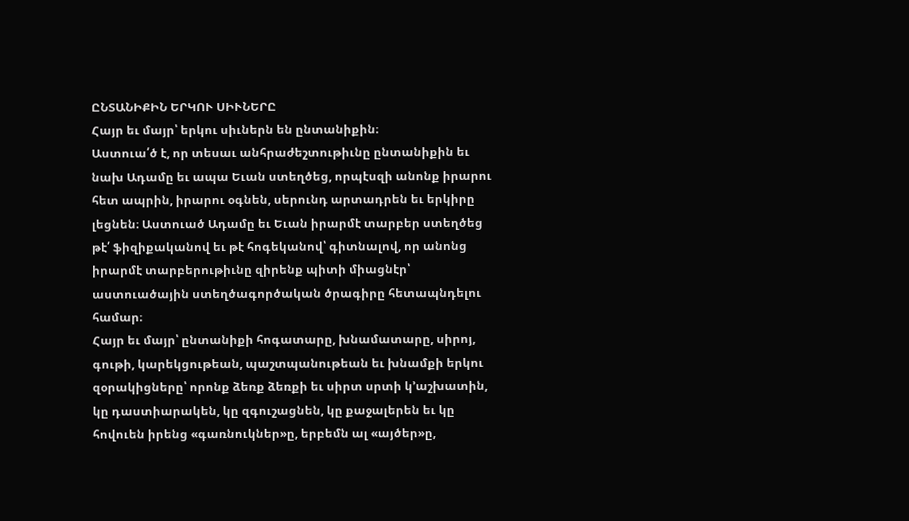ԸՆՏԱՆԻՔԻՆ ԵՐԿՈՒ ՍԻՒՆԵՐԸ
Հայր եւ մայր՝ երկու սիւներն են ընտանիքին։
Աստուա՛ծ է, որ տեսաւ անհրաժեշտութիւնը ընտանիքին եւ նախ Ադամը եւ ապա Եւան ստեղծեց, որպէսզի անոնք իրարու հետ ապրին, իրարու օգնեն, սերունդ արտադրեն եւ երկիրը լեցնեն։ Աստուած Ադամը եւ Եւան իրարմէ տարբեր ստեղծեց թէ՛ ֆիզիքականով եւ թէ հոգեկանով՝ գիտնալով, որ անոնց իրարմէ տարբերութիւնը զիրենք պիտի միացնէր՝ աստուածային ստեղծագործական ծրագիրը հետապնդելու համար։
Հայր եւ մայր՝ ընտանիքի հոգատարը, խնամատարը, սիրոյ, գութի, կարեկցութեան, պաշտպանութեան եւ խնամքի երկու զօրակիցները՝ որոնք ձեռք ձեռքի եւ սիրտ սրտի կ՚աշխատին, կը դաստիարակեն, կը զգուշացնեն, կը քաջալերեն եւ կը հովուեն իրենց «գառնուկներ»ը, երբեմն ալ «այծեր»ը,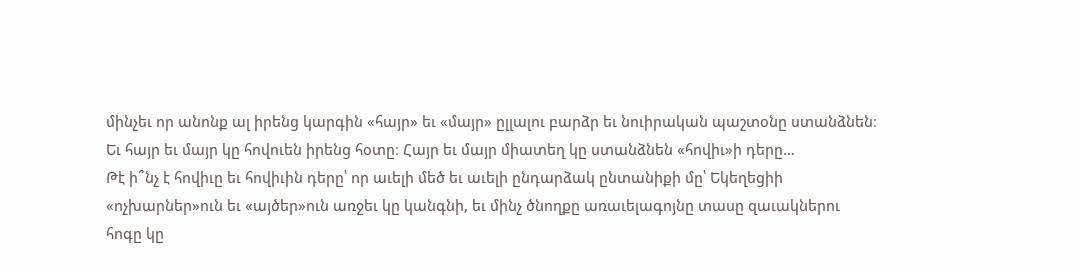մինչեւ որ անոնք ալ իրենց կարգին «հայր» եւ «մայր» ըլլալու բարձր եւ նուիրական պաշտօնը ստանձնեն։
Եւ հայր եւ մայր կը հովուեն իրենց հօտը։ Հայր եւ մայր միատեղ կը ստանձնեն «հովիւ»ի դերը…
Թէ ի՞նչ է հովիւը եւ հովիւին դերը՝ որ աւելի մեծ եւ աւելի ընդարձակ ընտանիքի մը՝ Եկեղեցիի «ոչխարներ»ուն եւ «այծեր»ուն առջեւ կը կանգնի, եւ մինչ ծնողքը առաւելագոյնը տասը զաւակներու հոգը կը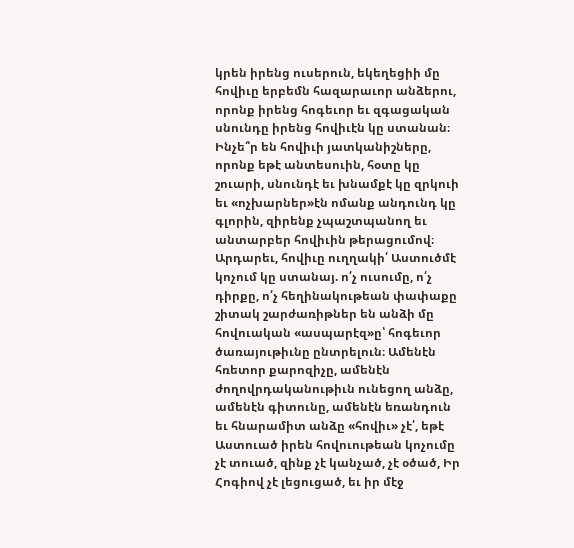կրեն իրենց ուսերուն, եկեղեցիի մը հովիւը երբեմն հազարաւոր անձերու, որոնք իրենց հոգեւոր եւ զգացական սնունդը իրենց հովիւէն կը ստանան։
Ինչե՞ր են հովիւի յատկանիշները, որոնք եթէ անտեսուին, հօտը կը շուարի, սնունդէ եւ խնամքէ կը զրկուի եւ «ոչխարներ»էն ոմանք անդունդ կը գլորին, զիրենք չպաշտպանող եւ անտարբեր հովիւին թերացումով։
Արդարեւ, հովիւը ուղղակի՛ Աստուծմէ կոչում կը ստանայ. ո՛չ ուսումը, ո՛չ դիրքը, ո՛չ հեղինակութեան փափաքը շիտակ շարժառիթներ են անձի մը հովուական «ասպարէզ»ը՝ հոգեւոր ծառայութիւնը ընտրելուն։ Ամենէն հռետոր քարոզիչը, ամենէն ժողովրդականութիւն ունեցող անձը, ամենէն գիտունը, ամենէն եռանդուն եւ հնարամիտ անձը «հովիւ» չէ՛, եթէ Աստուած իրեն հովուութեան կոչումը չէ տուած, զինք չէ կանչած, չէ օծած, Իր Հոգիով չէ լեցուցած, եւ իր մէջ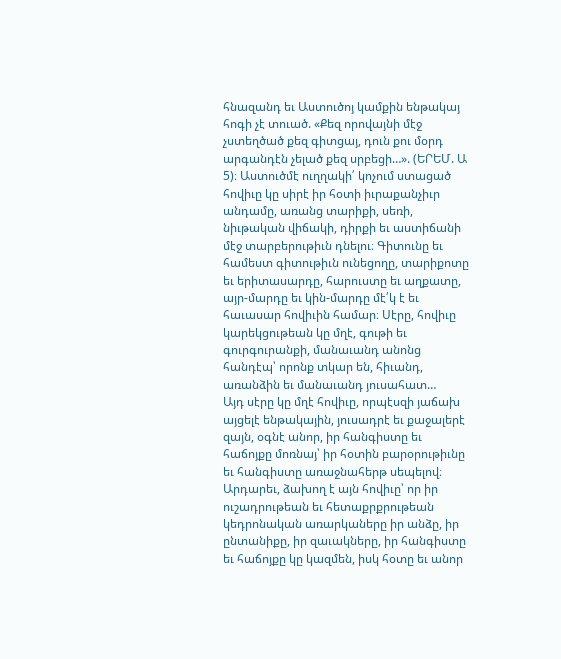հնազանդ եւ Աստուծոյ կամքին ենթակայ հոգի չէ տուած. «Քեզ որովայնի մէջ չստեղծած քեզ գիտցայ, դուն քու մօրդ արգանդէն չելած քեզ սրբեցի…». (ԵՐԵՄ. Ա 5)։ Աստուծմէ ուղղակի՛ կոչում ստացած հովիւը կը սիրէ իր հօտի իւրաքանչիւր անդամը, առանց տարիքի, սեռի, նիւթական վիճակի, դիրքի եւ աստիճանի մէջ տարբերութիւն դնելու։ Գիտունը եւ համեստ գիտութիւն ունեցողը, տարիքոտը եւ երիտասարդը, հարուստը եւ աղքատը, այր-մարդը եւ կին-մարդը մէ՛կ է եւ հաւասար հովիւին համար։ Սէրը, հովիւը կարեկցութեան կը մղէ, գութի եւ գուրգուրանքի, մանաւանդ անոնց հանդէպ՝ որոնք տկար են, հիւանդ, առանձին եւ մանաւանդ յուսահատ…
Այդ սէրը կը մղէ հովիւը, որպէսզի յաճախ այցելէ ենթակային, յուսադրէ եւ քաջալերէ զայն, օգնէ անոր, իր հանգիստը եւ հաճոյքը մոռնայ՝ իր հօտին բարօրութիւնը եւ հանգիստը առաջնահերթ սեպելով։ Արդարեւ, ձախող է այն հովիւը՝ որ իր ուշադրութեան եւ հետաքրքրութեան կեդրոնական առարկաները իր անձը, իր ընտանիքը, իր զաւակները, իր հանգիստը եւ հաճոյքը կը կազմեն, իսկ հօտը եւ անոր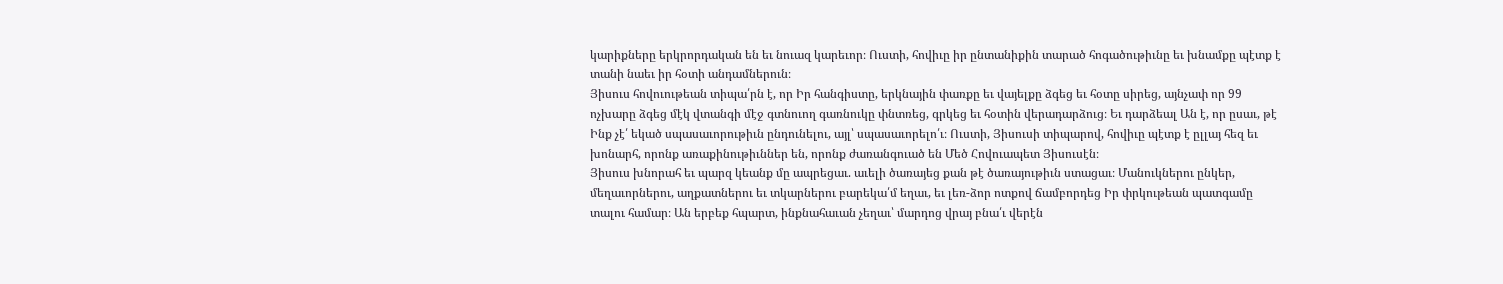կարիքները երկրորդական են եւ նուազ կարեւոր։ Ուստի, հովիւը իր ընտանիքին տարած հոգածութիւնը եւ խնամքը պէտք է տանի նաեւ իր հօտի անդամներուն։
Յիսուս հովուութեան տիպա՛րն է, որ Իր հանգիստը, երկնային փառքը եւ վայելքը ձգեց եւ հօտը սիրեց, այնչափ որ 99 ոչխարը ձգեց մէկ վտանգի մէջ գտնուող գառնուկը փնտռեց, գրկեց եւ հօտին վերադարձուց։ Եւ դարձեալ Ան է, որ ըսաւ, թէ Ինք չէ՛ եկած սպասաւորութիւն ընդունելու, այլ՝ սպասաւորելո՛ւ։ Ուստի, Յիսուսի տիպարով, հովիւը պէտք է ըլլայ հեզ եւ խոնարհ, որոնք առաքինութիւններ են, որոնք ժառանգուած են Մեծ Հովուապետ Յիսուսէն։
Յիսուս խնորահ եւ պարզ կեանք մը ապրեցաւ. աւելի ծառայեց քան թէ ծառայութիւն ստացաւ։ Մանուկներու ընկեր, մեղաւորներու, աղքատներու եւ տկարներու բարեկա՛մ եղաւ, եւ լեռ-ձոր ոտքով ճամբորդեց Իր փրկութեան պատգամը տալու համար։ Ան երբեք հպարտ, ինքնահաւան չեղաւ՝ մարդոց վրայ բնա՛ւ վերէն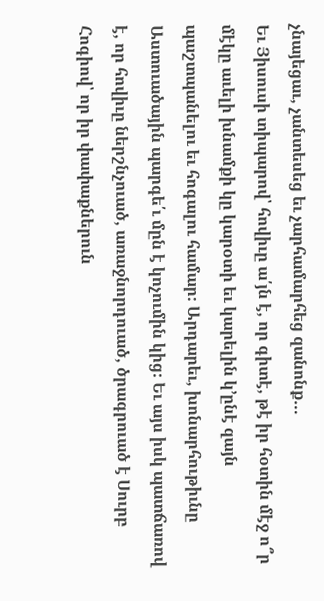չնայեցաւ, չանտեսեց եւ չարհամարհեց զանոնք…
Եւ Յիսուսի տիպարով՝ հովիւը ա՛յն է, որ գիտէ, թէ իր հօտին մէջ ո՞ր մէկը աւելի խնամքի կը կարօտի եւ կարելին կ՚ընէ զայն պաշտպանելու եւ հոգալու համար։ Արդարեւ, խոնարհութիւնը Աստուածային պարգե՛ւ մըն է կոչումին կից։ Եւ այս իսկ պատճառով է, որ հովիւը ներշնչուած, առաջնորդուած, ծրագրուած է Սուրբ Հոգիով՝ որ իր փափաքներուն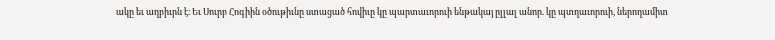ակը եւ աղբիւրն է։ Եւ Սուրբ Հոգիին օծութիւնը ստացած հովիւը կը պարտաւորուի ենթակայ ըլլալ անոր. կը պտղաւորուի, ներողամիտ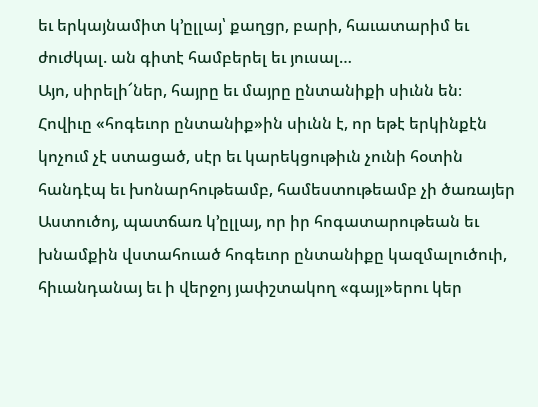եւ երկայնամիտ կ՚ըլլայ՝ քաղցր, բարի, հաւատարիմ եւ ժուժկալ. ան գիտէ համբերել եւ յուսալ…
Այո, սիրելի՜ներ, հայրը եւ մայրը ընտանիքի սիւնն են։
Հովիւը «հոգեւոր ընտանիք»ին սիւնն է, որ եթէ երկինքէն կոչում չէ ստացած, սէր եւ կարեկցութիւն չունի հօտին հանդէպ եւ խոնարհութեամբ, համեստութեամբ չի ծառայեր Աստուծոյ, պատճառ կ՚ըլլայ, որ իր հոգատարութեան եւ խնամքին վստահուած հոգեւոր ընտանիքը կազմալուծուի, հիւանդանայ եւ ի վերջոյ յափշտակող «գայլ»երու կեր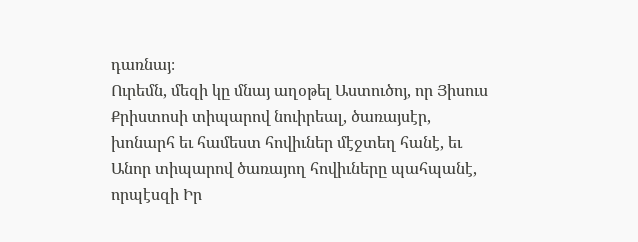դառնայ։
Ուրեմն, մեզի կը մնայ աղօթել Աստուծոյ, որ Յիսուս Քրիստոսի տիպարով նուիրեալ, ծառայսէր, խոնարհ եւ համեստ հովիւներ մէջտեղ հանէ, եւ Անոր տիպարով ծառայող հովիւները պահպանէ, որպէսզի Իր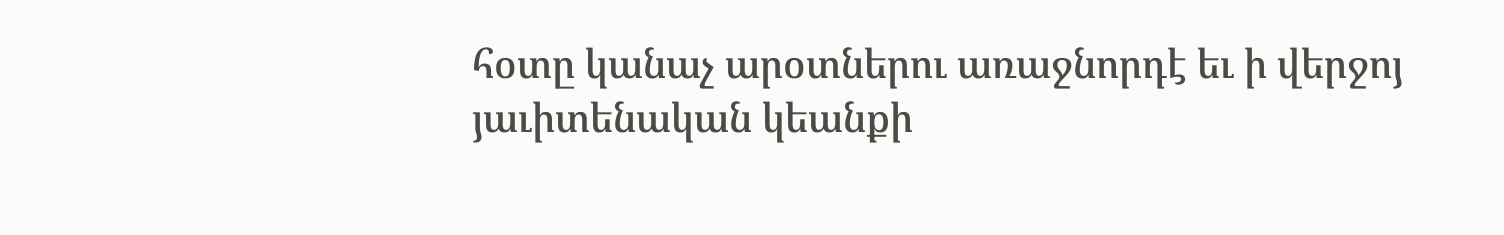հօտը կանաչ արօտներու առաջնորդէ եւ ի վերջոյ յաւիտենական կեանքի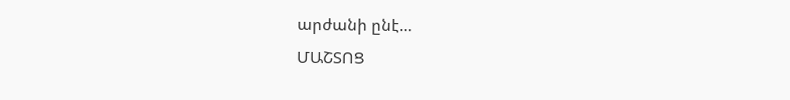արժանի ընէ…
ՄԱՇՏՈՑ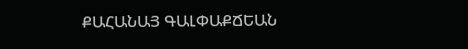ՔԱՀԱՆԱՅ ԳԱԼՓԱՔՃԵԱՆ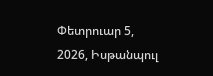Փետրուար 5, 2026, Իսթանպուլ